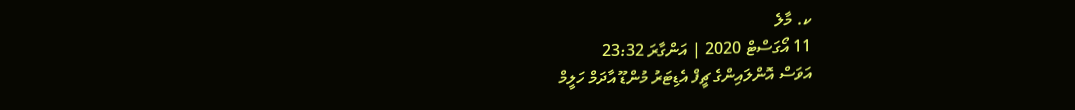ކ. މާލެ
11 އޯގަސްޓް 2020 | އަންގާރަ 23:32
އަވަސް އޮންލައިންގެ ޗީފް އެޑިޓަރު މުންޑޫ އާދަމް ހަލީމް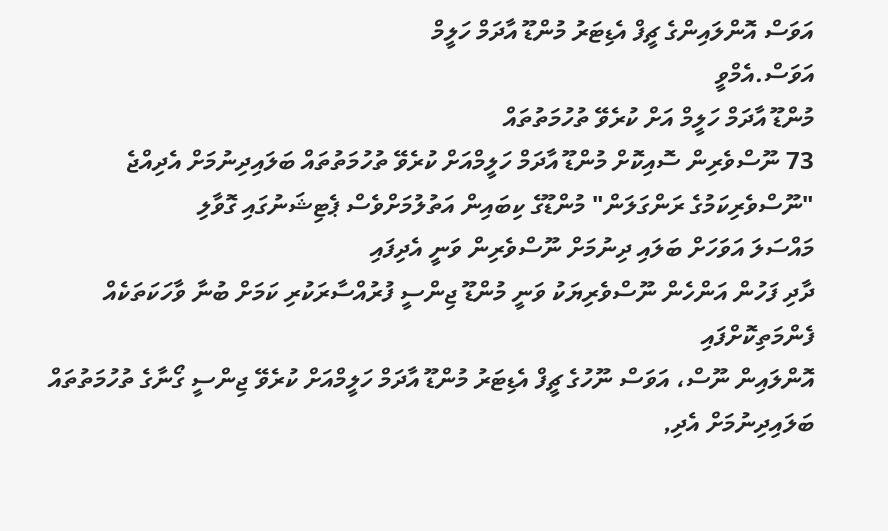އަވަސް އޮންލައިންގެ ޗީފް އެޑިޓަރު މުންޑޫ އާދަމް ހަލީމް
އަވަސް.އެމްވީ
މުންޑޫ އާދަމް ހަލީމް އަށް ކުރެވޭ ތުހުމަތުތައް
73 ނޫސްވެރިން ސޮއިކޮށް މުންޑޫ އާދަމް ހަލީމްއަށް ކުރެވޭ ތުހުމަތުތައް ބަލައިދިނުމަށް އެދިއްޖެ
"ނޫސްވެރިކަމުގެ ރަންގަލަން" މުންޑޫގެ ކިބައިން އަތުލުމަށްވެސް ޕެޓިޝަނުގައި ގޮވާލި
މައްސަލަ އަވަހަށް ބަލައި ދިނުމަށް ނޫސްވެރިން ވަނީ އެދިފައި
ދާދި ފަހުން އަންހެން ނޫސްވެރިޔަކު ވަނީ މުންޑޫ ޖިންސީ ފުރުއްސާރަކުރި ކަމަށް ބުނާ ވާހަކަތަކެއް ފެންމަތިކޮށްފައި
އޮންލައިން ނޫސް، އަވަސް ނޫހުގެ ޗީފް އެޑިޓަރު މުންޑޫ އާދަމް ހަލީމްއަށް ކުރެވޭ ޖިންސީ ގޯނާގެ ތުހުމަތުތައް ބަލައިދިނުމަށް އެދި,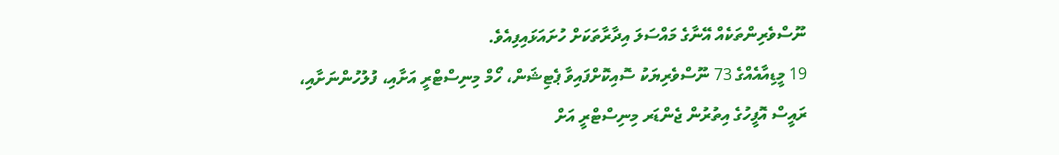ނޫސްވެރިންތަކެއް އޭނާގެ މައްސަލަ އިދާރާތަކަށް ހުށައަޅައިފިއެވެ.
19 މީޑިއާއެއްގެ 73 ނޫސްވެރިޔަކު ސޮއިކޮށްފައިވާ ޕެޓިޝަން، ހޯމް މިނިސްޓްރީ އަށާއި، ފުލުހުންނަށާއި، ރައީސް އޮފީހުގެ އިތުރުން ޖެންޑަރ މިނިސްޓްރީ އަށް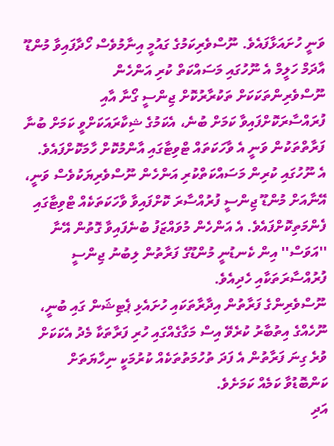ވަނީ ހުށައަޅާފައެވެ. ނޫސްވެރިކަމުގެ ގައުމީ އިނާމުވެސް ހޯދާފައިވާ މުންޑޫ އާދަމް ހަލީމް އެ ނޫހުގައި މަސައްކަތް ކުރި އަންހެން ނޫސްވެރިންތަކަކަށް ތަކުރާރުކޮށް ޖިންސީ ގޯނާ އާއި ފުރައްސާރަކޮށްފައިވާ ކަމަށް ބުނެ، އެކަމުގެ ޝިކާރައަކަށްވީ ކަމަށް ބުނާ ފަރާތްތަކުން ވަނީ އެ ވާހަކަތައް ޓްވިޓާގައި އާންމުކޮށް ހާމަކޮށްފައެވެ.
އެ ނޫހުގައި ކުރިން މަސައްކަތްކުރި އަންހެން ނޫސްވެރިޔަކުވެސް ވަނީ، އޭނާއަށް މުންޑޫ ޖިންސީ ފުރުއްސާރަ ކޮށްފައިވާ ވާހަކަތަކެއް ޓްވިޓާގައި ފެންމަތިކޮށްފައެވެ. އެ އަންހެން މުވައްޒަފު ބުނެފައިވާ ގޮތުން އޭނާ ''އަވަސް'' އިން ކެނޑުނީ މުންޑޫގެ ފަރާތުން ލިބުނު ޖިންސީ ފުރުއްސާރަތަކާއި ހެދިއެވެ.
ނޫސްވެރިންގެ ފަރާތުން އިދާރާތަކައި ހުށައެޅި ޕެޓިޝަން ގައި ބުނީ، ނޫހެއްގެ އިތުބާރު ކުރެވޭ އިސް މަގާގެއްގައި ހުރި ފަރާތަކާ މެދު އެކަކަށް ވުރެ ގިނަ ފަރާތުން އެ ފަދަ ތުހުމަތުތަކެއް ކުރުމަކީ ނިހާޔަތަށް ކަންބޮޑުވާ ކަމެއް ކަމަށެވެ.
އަދި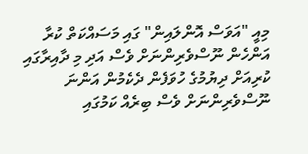މިއީ "އަވަސް އޮންލައިން" ގައި މަސައްކަތް ކުރާ އަންހެން ނޫސްވެރިންނަށް ވެސް އަދި މި ދާއިރާގައި ކުރިއަށް ދިޔުމުގެ ހުވަފެން ދެކެމުން އަންނަ ނޫސްވެރިންނަށް ވެސް ބިރެއް ކަމުގައި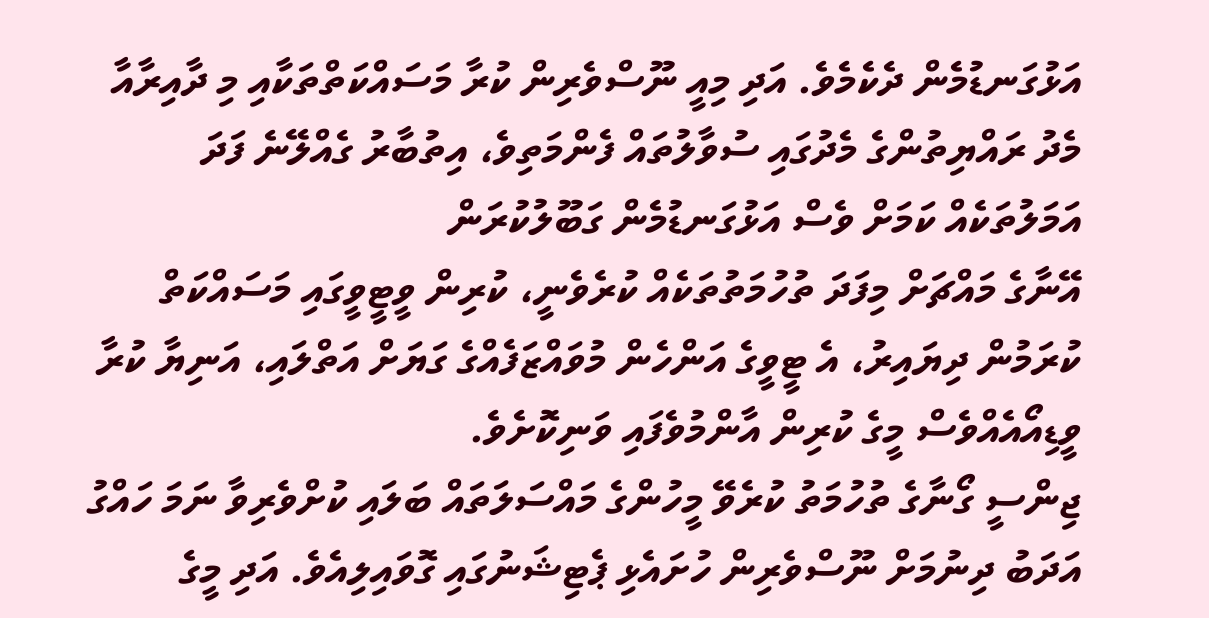އަޅުގަނޑުމެން ދެކެމެވެ. އަދި މިއީ ނޫސްވެރިން ކުރާ މަސައްކަތްތަކާއި މި ދާއިރާއާ މެދު ރައްޔިތުންގެ މެދުގައި ސުވާލުތައް ފެންމަތިވެ، އިތުބާރު ގެއްލޭނެ ފަދަ އަމަލުތަކެއް ކަމަށް ވެސް އަޅުގަނޑުމެން ގަބޫލުކުރަން
އޭނާގެ މައްޗަށް މިފަދަ ތުހުމަތުތަކެއް ކުރެވެނީ، ކުރިން ވީޓީވީގައި މަސައްކަތް ކުރަމުން ދިޔައިރު، އެ ޓީވީގެ އަންހެން މުވައްޒަފެއްގެ ގަޔަށް އަތްލައި، އަނިޔާ ކުރާ ވީޑިއޯއެއްވެސް މީގެ ކުރިން އާންމުވެފައި ވަނިކޮށެވެ.
ޖިންސީ ގޯނާގެ ތުހުމަތު ކުރެވޭ މީހުންގެ މައްސަލަތައް ބަލައި ކުށްވެރިވާ ނަމަ ހައްގު އަދަބު ދިނުމަށް ނޫސްވެރިން ހުށައެޅި ޕެޓިޝަނުގައި ގޮވައިލިއެވެ. އަދި މީގެ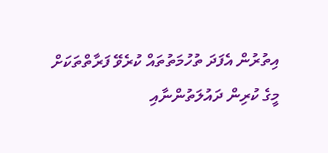އިތުރުން އެފަދަ ތުހުމަތުތައް ކުރެވޭ ފަރާތްތަކަށް މީގެ ކުރިން ދައުލަތުންނާއި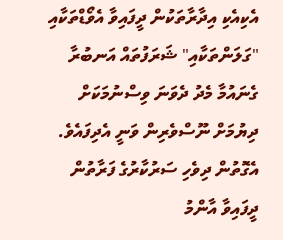އެކިއެކި އިދާރާތަކުން ދީފައިވާ އެވޯޑްތަކާއި "ގަލަންތަކާއި" ޝަރަފުތައް އަނބުރާ ގެނައުމާ މެދު ދެވަނަ ވިސްނުމަކަށް ދިޔުމަށް ނޫސްވެރިން ވަނީ އެދިފައެވެ.
އެގޮތުން ދިވެހި ސަރުކާރުގެ ފަރާތުން ދީފައިވާ އާންމު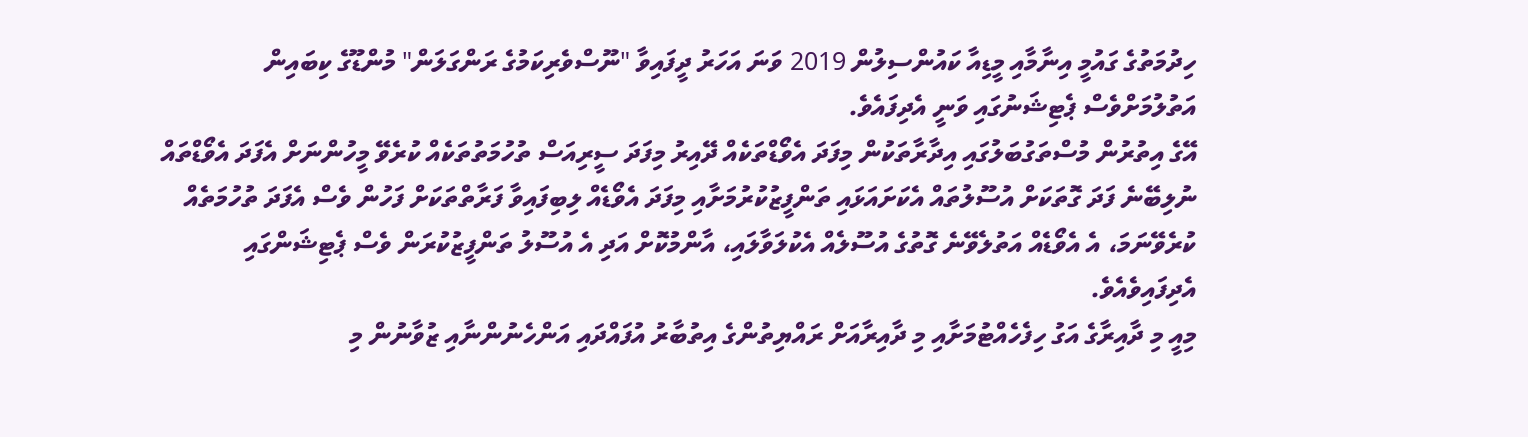ހިދުމަތުގެ ގައުމީ އިނާމާއި މީޑިއާ ކައުންސިލުން 2019 ވަނަ އަހަރު ދީފައިވާ "ނޫސްވެރިކަމުގެ ރަންގަލަން" މުންޑޫގެ ކިބައިން އަތުލުމަށްވެސް ޕެޓިޝަނުގައި ވަނީ އެދިފައެވެ.
އޭގެ އިތުރުން މުސްތަގުބަލުގައި އިދާރާތަކުން މިފަދަ އެވޯޑްތަކެއް ދޭއިރު މިފަދަ ސީރިއަސް ތުހުމަތުތަކެއް ކުރެވޭ މީހުންނަށް އެފަދަ އެވޯޑްތައް ނުލިބޭނެ ފަދަ ގޮތަކަށް އުސޫލުތައް އެކަށައަޅައި ތަންފީޒުކުރުމަށާއި މިފަދަ އެވޯޑެއް ލިބިފައިވާ ފަރާތްތަކަށް ފަހުން ވެސް އެފަދަ ތުހުމަތެއް ކުރެވޭނަމަ، އެ އެވޯޑެއް އަތުލެވޭނެ ގޮތުގެ އުސޫލެއް އެކުލަވާލައި، އާންމުކޮށް އަދި އެ އުސޫލު ތަންފީޒުކުރަން ވެސް ޕެޓިޝަންގައި އެދިފައިވެއެވެ.
މިއީ މި ދާއިރާގެ އަގު ހިފެހެއްޓުމަށާއި މި ދާއިރާއަށް ރައްޔިތުންގެ އިތުބާރު އުފައްދައި އަންހެނުންނާއި ޒުވާނުން މި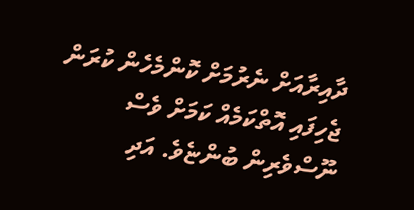ދާއިރާއަށް ނެރުމަށް ކޮންމެހެން ކުރަން ޖެހިފައި އޮތްކަމެއް ކަމަށް ވެސް ނޫސްވެރިން ބުންޏެވެ. އަދި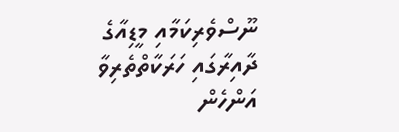ނޫސްވެރިކަމާއި މީޑިއާގެ ދާއިރާގައި ހަރަކާތްތެރިވާ އަންހެން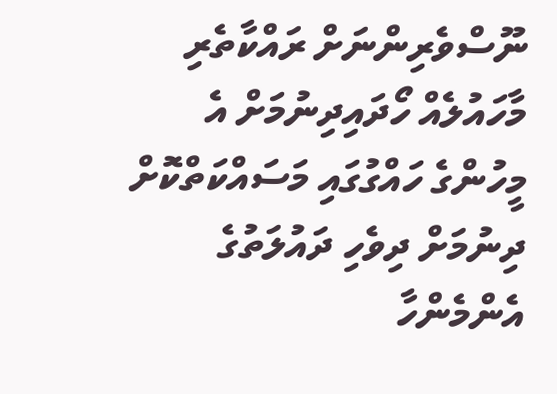ނޫސްވެރިންނަށް ރައްކާތެރި މާހައުލެއް ހޯދައިދިނުމަށް އެ މީހުންގެ ހައްގުގައި މަސައްކަތްކޮށް ދިނުމަށް ދިވެހި ދައުލަތުގެ އެންމެންހާ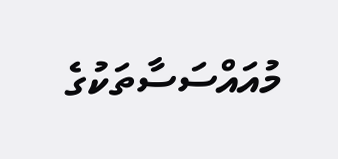މުއައްސަސާތަކުގެ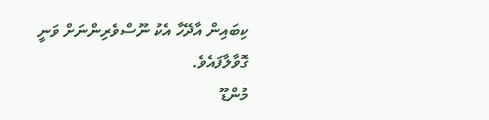ކިބައިން އާދޭހާ އެކު ނޫސްވެރިންނަށް ވަނީ ގޮވާލާފައެވެ.
މުންޑޫ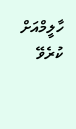ހާލީމްއަށް ކުރެވޭ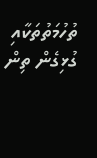ތުހުމަތުތަކާއި ގުޅިގެން ތިން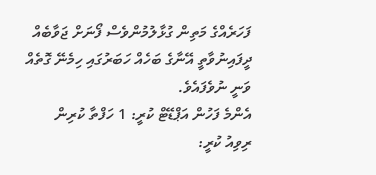ފަހަރެއްގެ މަތިން ގުޅާލުމުންވެސް ފޯނަށް ޖަވާބެއް ދީފައިނުވާތީ އޭނާގެ ބަހެއް ހަބަރުގައި ހިމެނޭ ގޮތެއް ވަނީ ނުވެފައެވެ.
އެންމެ ފަހުން އަޕްޑޭޓް ކުރީ: 1 ހަފްތާ ކުރިން
ރިވިއު ކުރީ: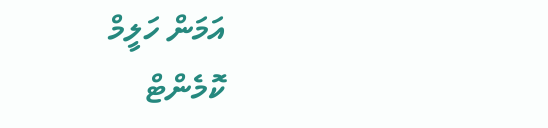އަމަން ހަލީމް
ކޮމެންޓް